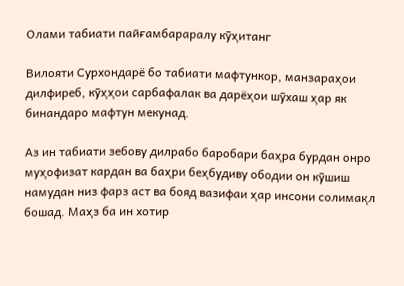Олами табиати пайғамбараралу кӯҳитанг

Вилояти Сурхондарё бо табиати мафтункор, манзараҳои дилфиреб, кӯҳҳои сарбафалак ва дарёҳои шӯхаш ҳар як бинандаро мафтун мекунад.

Аз ин табиати зебову дилрабо баробари баҳра бурдан онро муҳофизат кардан ва баҳри беҳбудиву ободии он кӯшиш намудан низ фарз аст ва бояд вазифаи ҳар инсони солимақл бошад. Маҳз ба ин хотир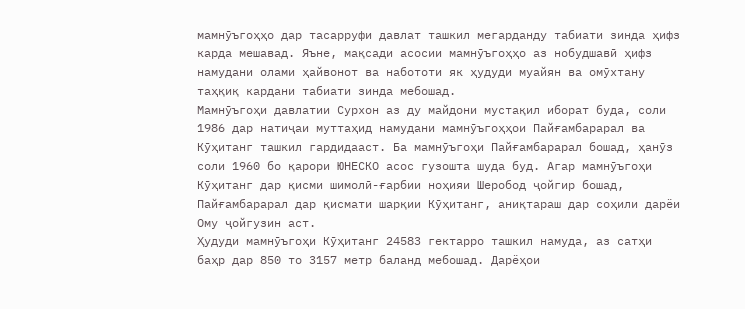мамнӯъгоҳҳо дар тасарруфи давлат ташкил мегарданду табиати зинда ҳифз карда мешавад. Яъне, мақсади асосии мамнӯъгоҳҳо аз нобудшавӣ ҳифз намудани олами ҳайвонот ва набототи як ҳудуди муайян ва омӯхтану таҳқиқ кардани табиати зинда мебошад.
Мамнӯъгоҳи давлатии Сурхон аз ду майдони мустақил иборат буда, соли 1986 дар натиҷаи муттаҳид намудани мамнӯъгоҳҳои Пайғамбарарал ва Кӯҳитанг ташкил гардидааст. Ба мамнӯъгоҳи Пайғамбарарал бошад, ҳанӯз соли 1960 бо қарори ЮНЕСКО асос гузошта шуда буд. Агар мамнӯъгоҳи Кӯҳитанг дар қисми шимолӣ-ғарбии ноҳияи Шеробод ҷойгир бошад, Пайғамбарарал дар қисмати шарқии Кӯҳитанг, аниқтараш дар соҳили дарёи Ому ҷойгузин аст.
Ҳудуди мамнӯъгоҳи Кӯҳитанг 24583 гектарро ташкил намуда, аз сатҳи баҳр дар 850 то 3157 метр баланд мебошад. Дарёҳои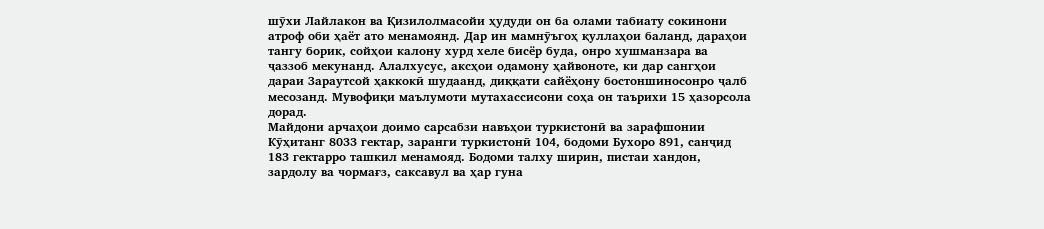шӯхи Лайлакон ва Қизилолмасойи ҳудуди он ба олами табиату сокинони атроф оби ҳаёт ато менамоянд. Дар ин мамнӯъгоҳ қуллаҳои баланд, дараҳои тангу борик, сойҳои калону хурд хеле бисёр буда, онро хушманзара ва ҷаззоб мекунанд. Алалхусус, аксҳои одамону ҳайвоноте, ки дар сангҳои дараи Зараутсой ҳаккокӣ шудаанд, диққати сайёҳону бостоншиносонро ҷалб месозанд. Мувофиқи маълумоти мутахассисони соҳа он таърихи 15 ҳазорсола дорад.
Майдони арчаҳои доимо сарсабзи навъҳои туркистонӣ ва зарафшонии Кӯҳитанг 8033 гектар, заранги туркистонӣ 104, бодоми Бухоро 891, санҷид 183 гектарро ташкил менамояд. Бодоми талху ширин, пистаи хандон, зардолу ва чормағз, саксавул ва ҳар гуна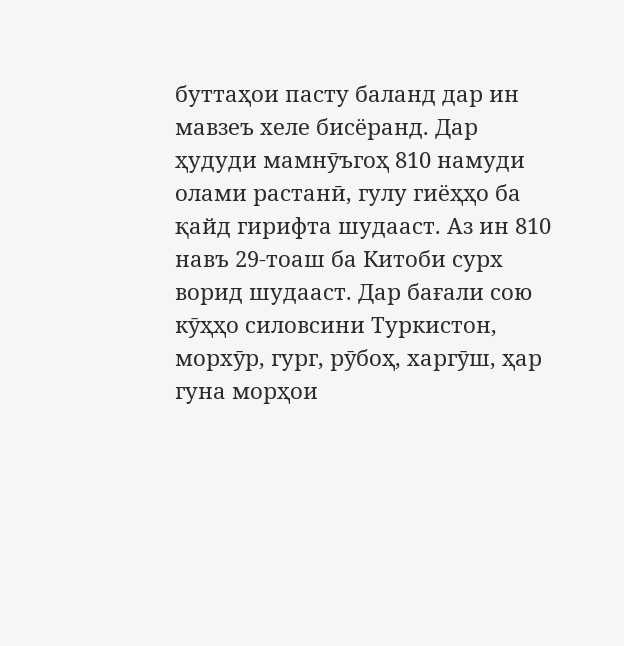буттаҳои пасту баланд дар ин мавзеъ хеле бисёранд. Дар ҳудуди мамнӯъгоҳ 810 намуди олами растанӣ, гулу гиёҳҳо ба қайд гирифта шудааст. Аз ин 810 навъ 29-тоаш ба Китоби сурх ворид шудааст. Дар бағали сою кӯҳҳо силовсини Туркистон, морхӯр, гург, рӯбоҳ, харгӯш, ҳар гуна морҳои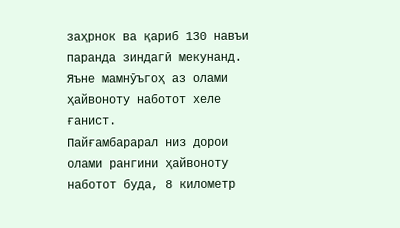заҳрнок ва қариб 130 навъи паранда зиндагӣ мекунанд. Яъне мамнӯъгоҳ аз олами ҳайвоноту наботот хеле ғанист.
Пайғамбарарал низ дорои олами рангини ҳайвоноту наботот буда, 8 километр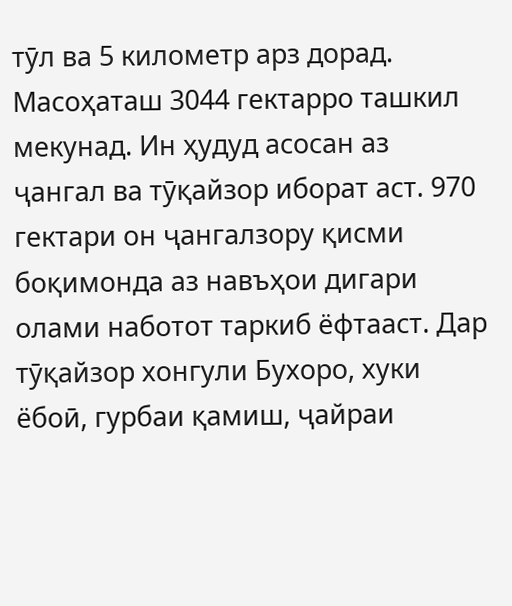тӯл ва 5 километр арз дорад. Масоҳаташ 3044 гектарро ташкил мекунад. Ин ҳудуд асосан аз ҷангал ва тӯқайзор иборат аст. 970 гектари он ҷангалзору қисми боқимонда аз навъҳои дигари олами наботот таркиб ёфтааст. Дар тӯқайзор хонгули Бухоро, хуки ёбоӣ, гурбаи қамиш, ҷайраи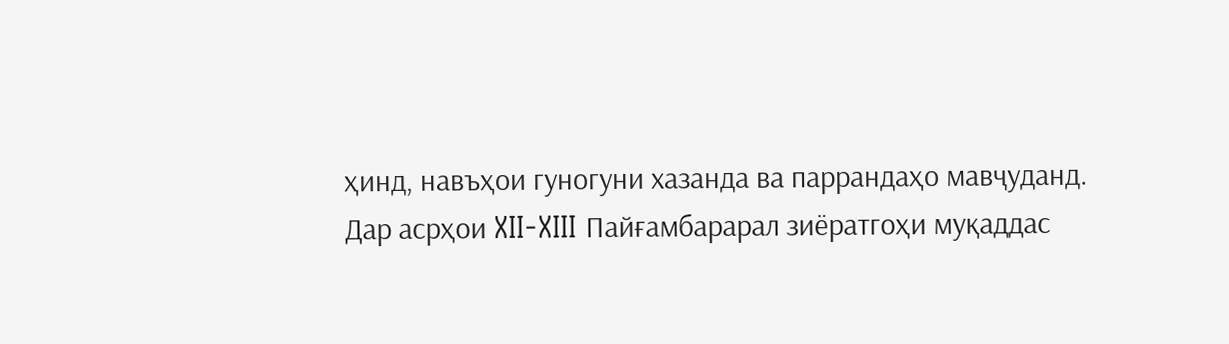ҳинд, навъҳои гуногуни хазанда ва паррандаҳо мавҷуданд.
Дар асрҳои XII-XIII Пайғамбарарал зиёратгоҳи муқаддас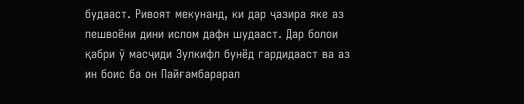будааст. Ривоят мекунанд, ки дар ҷазира яке аз пешвоёни дини ислом дафн шудааст. Дар болои қабри ӯ масҷиди Зулкифл бунёд гардидааст ва аз ин боис ба он Пайғамбарарал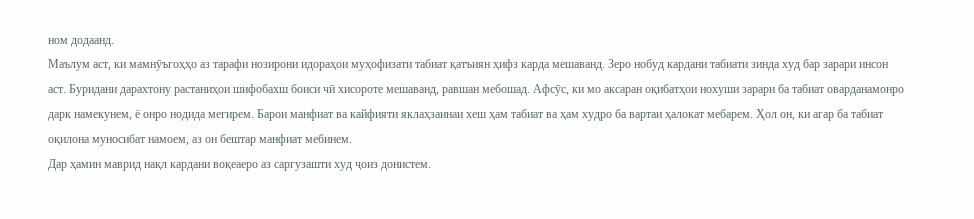ном додаанд.
Маълум аст, ки мамнӯъгоҳҳо аз тарафи нозирони идораҳои муҳофизати табиат қатъиян ҳифз карда мешаванд. Зеро нобуд кардани табиати зинда худ бар зарари инсон аст. Буридани дарахтону растаниҳои шифобахш боиси чӣ хисороте мешаванд, равшан мебошад. Афсӯс, ки мо аксаран оқибатҳои нохуши зарари ба табиат оварданамонро дарк намекунем, ё онро нодида мегирем. Барои манфиат ва кайфияти яклаҳзаинаи хеш ҳам табиат ва ҳам худро ба вартаи ҳалокат мебарем. Ҳол он, ки агар ба табиат оқилона муносибат намоем, аз он бештар манфиат мебинем.
Дар ҳамин маврид нақл кардани воқеаеро аз саргузашти худ ҷоиз донистем.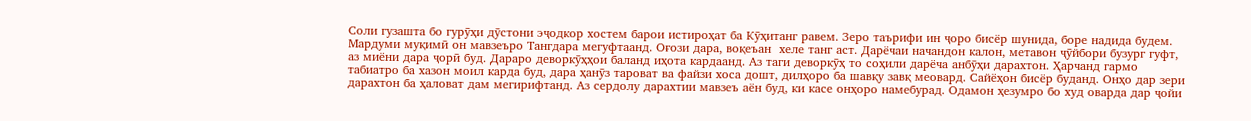Соли гузашта бо гурӯҳи дӯстони эҷодкор хостем барои истироҳат ба Кӯҳитанг равем. Зеро таърифи ин ҷоро бисёр шунида, боре надида будем. Мардуми муқимӣ он мавзеъро Тангдара мегуфтаанд. Оғози дара, воқеъан  хеле танг аст. Дарёчаи начандон калон, метавон ҷӯйбори бузург гуфт, аз миёни дара ҷорӣ буд. Дараро деворкӯҳҳои баланд иҳота кардаанд. Аз таги деворкӯҳ то соҳили дарёча анбӯҳи дарахтон. Ҳарчанд гармо табиатро ба хазон моил карда буд, дара ҳанӯз тароват ва файзи хоса дошт, дилҳоро ба шавқу завқ меовард. Сайёҳон бисёр буданд. Онҳо дар зери дарахтон ба ҳаловат дам мегирифтанд. Аз сердолу дарахтии мавзеъ аён буд, ки касе онҳоро намебурад. Одамон ҳезумро бо худ оварда дар ҷойи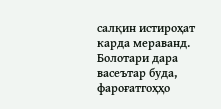салқин истироҳат карда мераванд. Болотари дара васеътар буда, фароғатгоҳҳо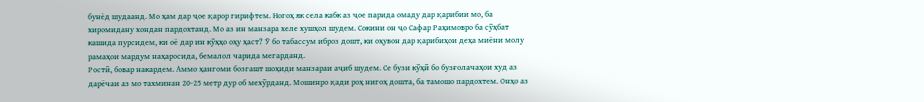бунёд шудаанд. Мо ҳам дар ҷое қарор гирифтем. Ногоҳ як села кабк аз ҷое парида омаду дар қарибии мо, ба хиромидану хондан пардохтанд. Мо аз ин манзара хеле хушҳол шудем. Сокини он ҷо Сафар Раҳимовро ба сӯҳбат кашида пурсидем, ки оё дар ин кӯҳҳо оҳу ҳаст? Ӯ бо табассум иброз дошт, ки оҳувон дар қарибиҳои деҳа миёни молу рамаҳои мардум наҳаросида, бемалол чарида мегарданд.
Ростӣ, бовар накардем. Аммо ҳангоми бозгашт шоҳиди манзараи аҷиб шудем. Се бузи кӯҳӣ бо бузғолачаҳои худ аз дарёчаи аз мо тахминан 20-25 метр дур об мехӯрданд. Мошинро қади роҳ нигоҳ дошта, ба тамошо пардохтем. Онҳо аз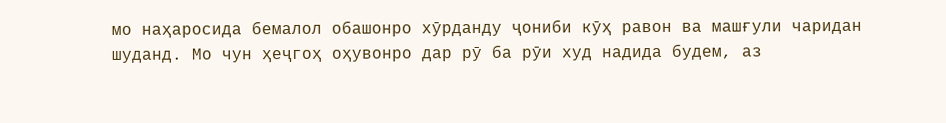мо наҳаросида бемалол обашонро хӯрданду ҷониби кӯҳ равон ва машғули чаридан шуданд. Мо чун ҳеҷгоҳ оҳувонро дар рӯ ба рӯи худ надида будем, аз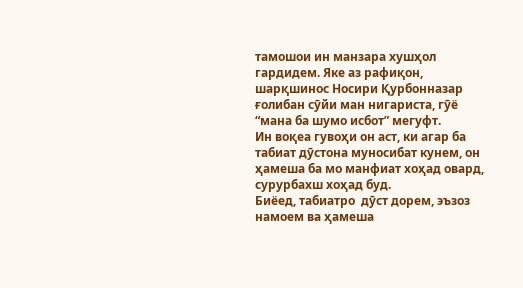тамошои ин манзара хушҳол гардидем. Яке аз рафиқон, шарқшинос Носири Қурбонназар ғолибан сӯйи ман нигариста, гӯё “мана ба шумо исбот” мегуфт.
Ин воқеа гувоҳи он аст, ки агар ба табиат дӯстона муносибат кунем, он ҳамеша ба мо манфиат хоҳад овард, сурурбахш хоҳад буд.
Биёед, табиатро  дӯст дорем, эъзоз намоем ва ҳамеша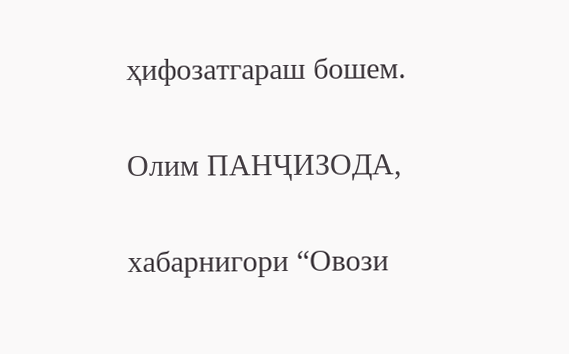ҳифозатгараш бошем.

Олим ПАНҶИЗОДА,

хабарнигори “Овози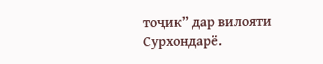тоҷик” дар вилояти Сурхондарё.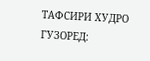ТАФСИРИ ХУДРО ГУЗОРЕД: